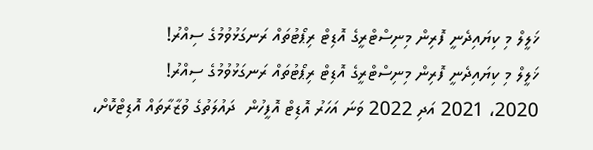ޚަލީލް މި ކިޔައިދެނީ ފޮރިން މިނިސްޓްރީގެ އޮޑިޓް ރިޕޯޓުތައް ރަނގަޅުވުމުގެ ސިއްރު!
ޚަލީލް މި ކިޔައިދެނީ ފޮރިން މިނިސްޓްރީގެ އޮޑިޓް ރިޕޯޓުތައް ރަނގަޅުވުމުގެ ސިއްރު!
2020، 2021 އަދި 2022 ވަނަ އަހަރު އޮޑިޓް އޮފީހުން  ދައުލަތުގެ ވުޒާރާތައް އޮޑިޓްކޮށް،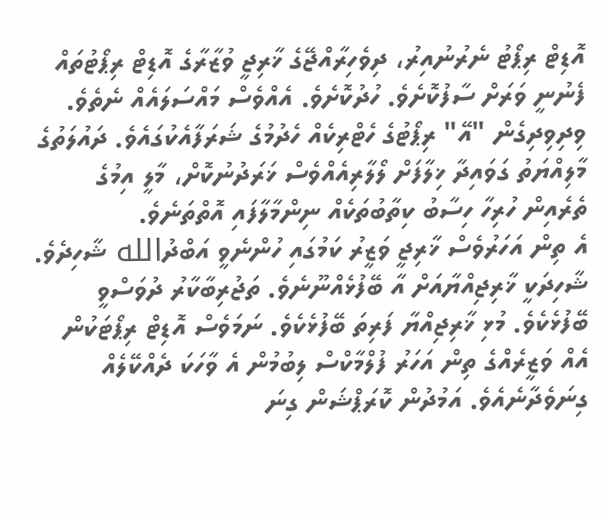އޮޑިޓް ރިޕޯޓު ނެރުނުއިރު، ދިވެހިރާއްޖޭގެ ޚާރިޖީ ވުޒާރާގެ އޮޑިޓް ރިޕޯޓުތައް ފެނުނީ ވަރަށް ސާފުކޮށެވެ. ހުދުކޮށެވެ. އެއްވެސް މައްސަލައެއް ނެތެވެ. ވިދިވިދިގެން "އޭ" ރިޕޯޓުގެ ހެޓްރިކެއް ހެދުމުގެ ޝަރަފާއެކުގައެވެ. ދައުލަތުގެ މާލިއްޔަތު ގަވައިދާ ޚިލާފަށް ލޯލާރިއެއްވެސް ޚަރަދުނުކޮށް، މާލީ އިމުގެ ތެރެއިން ހުރިހާ ހިސާބު ކިތާބުތަކެއް ނިންމާލާފައި އޮތްތަނެވެ.
އެ ތިން އަހަރުވެސް ޚާރިޖީ ވަޒީރު ކަމުގައި ހުންނެވީ އަބްދުالله ޝާހިދެވެ. ޝާހިދަކީ ޚާރިޖިއްޔާއަށް އާ ބޭފުޅެއްނޫނެވެ. ތަޖުރިބާކާރު ދުވަސްވީ ބޭފުޅެކެވެ. މުޅި ޚާރިޖިއްޔާ ފަރިތަ ބޭފުޅެކެވެ. ނަމަވެސް އޮޑިޓް ރިޕޯޓަކުން އެއް ވަޒީރެއްގެ ތިން އަހަރު ފުލްމާކްސް ލިބުމުން އެ ވާހަކަ ދެއްކޭލެއް ގިނަވެދާނެއެވެ. އަމުދުން ކޮރަޕްޝަން ގިނަ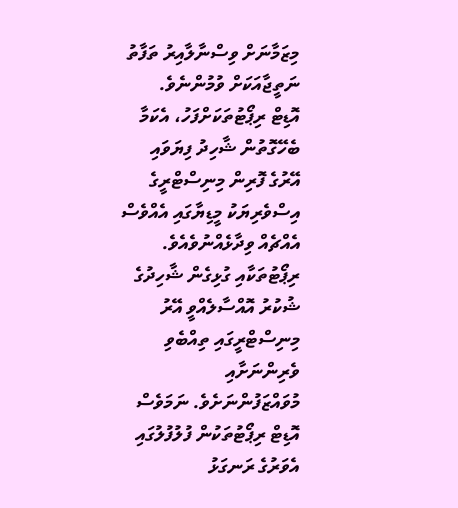މިޒަމާނަށް ވިސްނާލާއިރު ތަފާތު ނަތީޖާއަކަށް ވުމުންނެވެ.
އޮޑިޓް ރިޕޯޓުތަކަށްފަހު، އެކަމާ ބެހޭގޮތުން ޝާހިދު ފިޔަވައި އޭރުގެ ފޮރިން މިނިސްޓްރީގެ އިސްވެރިޔަކު މީޑިޔާގައި އެއްވެސް އެއްޗެއް ވިދާޅެއްނުވެއެވެ. ރިޕޯޓުތަކާއި ގުޅިގެން ޝާހިދުގެ ޝުކުރު އޮއްސާލެއްވީ އޭރު މިނިސްޓްރީގައި ތިއްބެވި ވެރިންނަށާއި މުވައްޒަފުންނަށެވެ. ނަމަވެސް އޮޑިޓް ރިޕޯޓުތަކުން ފުލުފުލުގައި އެވަރުގެ ރަނގަޅު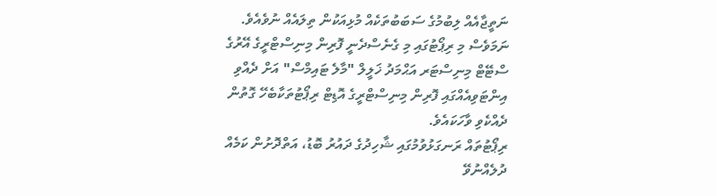ނަތީޖާއެއް ލިބުމުގެ ސަބަބުތަކެއް މުޅިއަކުން ތިލައެއް ނުވެއެވެ. ނަމަވެސް މި ރިޕޯޓުގައި މި ގެނެސްދެނީ ފޮރިން މިނިސްޓްރީގެ އޭރުގެ ސްޓޭޓް މިނިސްޓަރ އަޙްމަދު ޚަލީލް "މާލެ ޓައިމްސް" އަށް ދެއްވި އިންޓަވިއެއްގައި ފޮރިން މިނިސްޓްރީގެ އޮޑިޓް ރިޕޯޓުތަކާބެހޭ ގޮތުން ދެއްކެވި ވާހަކައެވެ.
ރިޕޯޓުތައް ރަނގަޅުވުމުގައި ޝާހިދުގެ ދައުރު ބޮޑު، އަތްދޮށުން ކަމެއް ދުލެއްނުވޭ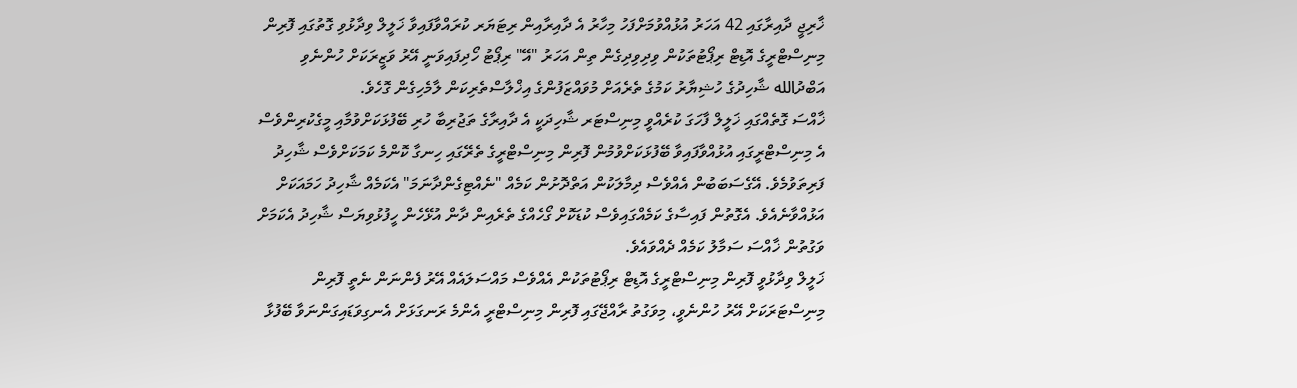ޚާރިޖީ ދާއިރާގައި 42 އަހަރު އުޅުއްވުމަށްފަހު މިހާރު އެ ދާއިރާއިން ރިޓަޔަރ ކުރައްވާފައިވާ ޚަލީލް ވިދާޅުވި ގޮތުގައި ފޮރިން މިނިސްޓްރީގެ އޮޑިޓް ރިޕޯޓުތަކުން ވިދިވިދިގެން ތިން އަހަރު "އޭ" ރިޕޯޓު ހޯދިފައިވަނީ އޭރު ވަޒީރަކަށް ހުންނެވި އަބްދުالله ޝާހިދުގެ ހުޝިޔާރު ކަމުގެ ތެރެއަށް މުވައްޒަފުންގެ އިޚްލާސްތެރިކަން ލާމެހިގެން ގޮހެވެ.
ޚާއްސަ ގޮތެއްގައި ޚަލީލް ފާހަގަ ކުރެއްވީ މިނިސްޓަރ ޝާހިދަކީ އެ ދާއިރާގެ ތަޖުރިބާ ހުރި ބޭފުޅަކަށްވުމާއި މީގެކުރިންވެސް އެ މިނިސްޓްރީގައި އުޅުއްވާފައިވާ ބޭފުޅަކަށްވުމުން ފޮރިން މިނިސްޓްރީގެ ތެރޭގައި ހިނގާ ކޮންމެ ކަމަކަށްވެސް ޝާހިދު ފަރިތަވުމެވެ. އޭގެސަބަބުން އެއްވެސް ދިމާލަކުން އަތްދޮށުން ކަމެއް "ނެއްޓިގެންދާނަމަ" އެކަމެއް ޝާހިދު ހަމައަކަށް އަޅުއްވާނެއެވެ. އެގޮތުން ފައިސާގެ ކަމެއްގައިވެސް ކުޑަކޮށް ގޯހެއްގެ ތެރެއިން ދާން އުޅޭހެން ހީފުޅުވިޔަސް ޝާހިދު އެކަމަށް ވަގުތުން ޚާއްސަ ސަމާލު ކަމެއް ދެއްވައެވެ.
ޚަލީލް ވިދާޅުވީ ފޮރިން މިނިސްޓްރީގެ އޮޑިޓް ރިޕޯޓުތަކުން އެއްވެސް މައްސަލައެއް އޭރު ފެންނަން ނެތީ ފޮރިން މިނިސްޓަރަކަށް އޭރު ހުންނެވީ، މިވަގުތު ރާއްޖޭގައި ފޮރިން މިނިސްޓްރީ އެންމެ ރަނގަޅަށް އެނގިވަޑައިގަންނަވާ ބޭފުޅާ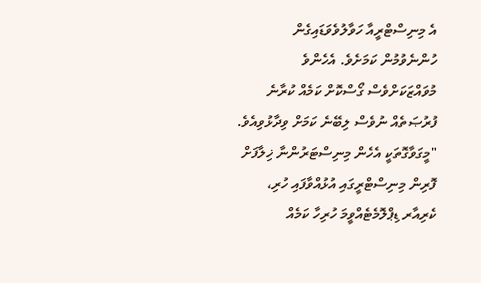އެ މިނިސްޓްރީއާ ހަވާލުވެވަޑައިގެން ހުންނެވުމުން ކަމަށެވެ. އެހެންވެ މުވައްޒަކަށްވެސް ގޯސްކޮށް ކަމެއް ކުރާނެ ފުރުޞަތެއް ނުވެސް ލިބޭނެ ކަމަށް ވިދާޅުވިއެވެ.
"މީގަވާގޮތަކީ އެހެން މިނިސްޓަރުންނާ ޚިލާފަށް ފޮރިން މިނިސްޓްރީގައި އުޅުއްވާފައި ހުރި، ކެރިއާރ ޑިޕްލޮމެޓެއްވީމަ ހުރިހާ ކަމެއް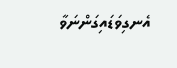އެނގިވަޑައިގަންނަވާ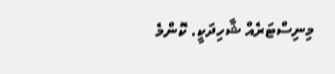މިނިސްޓަރެއް ޝާހިދަކީ. ކޮންމެ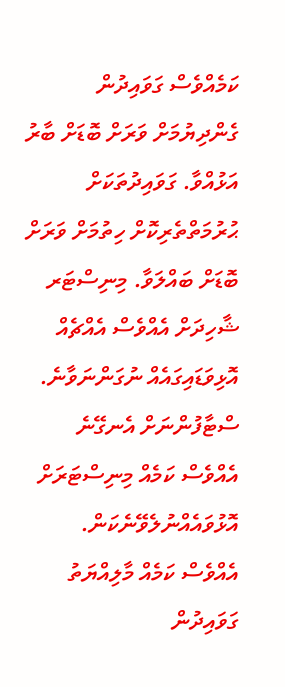ކަމެއްވެސް ގަވައިދުން ގެންދިޔުމަށް ވަރަށް ބޮޑަށް ބާރު އަޅުއްވާ. ގަވައިދުތަކަށް ޙުރުމަތްތެރިކޮށް ހިތުމަށް ވަރަށް ބޮޑަށް ބައްލަވާ. މިނިސްޓަރ ޝާހިދަށް އެއްވެސް އެއްޗެއް އޮޅިވަޑައިގައެއް ނުގަންނަވާނެ. ސްޓާފުންނަށް އެނގޭނެ އެއްވެސް ކަމެއް މިނިސްޓަރަށް އޮޅުވައެއްނުލެވޭނެކަން. އެއްވެސް ކަމެއް މާލިއްޔަތު ގަވައިދުން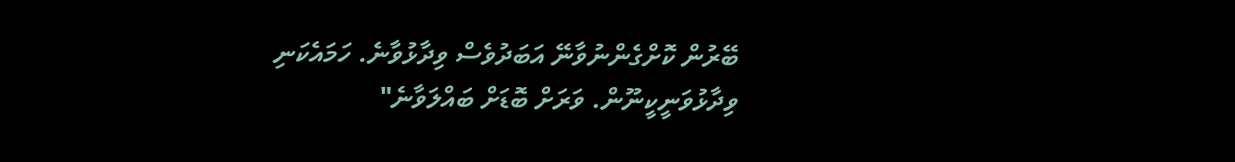ބޭރުން ކޮށްގެންނުވާނޭ އަބަދުވެސް ވިދާޅުވާނެ. ހަމައެކަނި ވިދާޅުވަނީކީނޫން. ވަރަށް ބޮޑަށް ބައްލަވާނެ"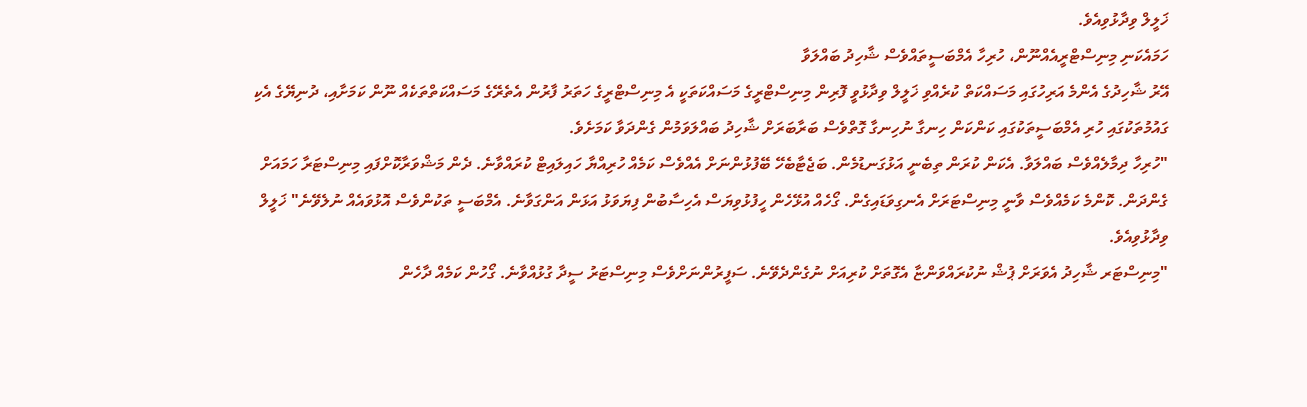ޚަލީލް ވިދާޅުވިއެވެ.
ހަމައެކަނި މިނިސްޓްރީއެއްނޫން، ހުރިހާ އެމްބަސީތައްވެސް ޝާހިދު ބައްލަވާ
އޭރު ޝާހިދުގެ އެންމެ އަރިހުގައި މަސައްކަތް ކުރެއްވި ޚަލީލް ވިދާޅުވީ ފޮރިން މިނިސްޓްރީގެ މަސައްކަތަކީ އެ މިނިސްޓްރީގެ ހަތަރު ފާރުން އެތެރޭގެ މަސައްކަތްތަކެއް ނޫން ކަމަށާއި، ދުނިޔޭގެ އެކި ގައުމުތަކުގައި ހުރި އެމްބަސީތަކުގައި ކަންކަން ހިނގާ ނުހިނގާ ގޮތްވެސް ބަރާބަރަށް ޝާހިދު ބައްލަވަމުން ގެންދަވާ ކަމަށެވެ.
"ހުރިހާ ދިމާލެއްވެސް ބައްލަވާ. އެކަން ކުރަން ތިބެނީ އަޅުގަނޑުމެން. ބަޖެޓާބެހޭ ބޭފުޅުންނަށް އެއްވެސް ކަމެއް ހުރިއްޔާ ހައިލައިޓް ކުރައްވާނެ. ދެން މަޝްވަރާކޮށްފައި މިނިސްޓަރާ ހަމައަށް ގެންދަން. ކޮންމެ ކަމެއްވެސް ވާނީ މިނިސްޓަރަށް އެނގިވަޑައިގެން. ގޯހެއް އުޅޭހެން ހީފުޅުވިޔަސް އެހިސާބުން ފިޔަވަޅު އަޅަން އަންގަވާނެ. އެމްބަސީ ތަކުންވެސް އޮޅުވައެއް ނުލެވޭނެ" ޚަލީލް ވިދާޅުވިއެވެ.
"މިނިސްޓަރ ޝާހިދު އެވަރަށް ޕުޝް ނުކުރައްވަންޏާ އެގޮތަށް ކުރިއަށް ނުގެންދެވޭނެ. ސަފީރުންނަށްވެސް މިނިސްޓަރު ސީދާ ގުޅުއްވާނެ. ގޯހުން ކަމެއް ދާހެން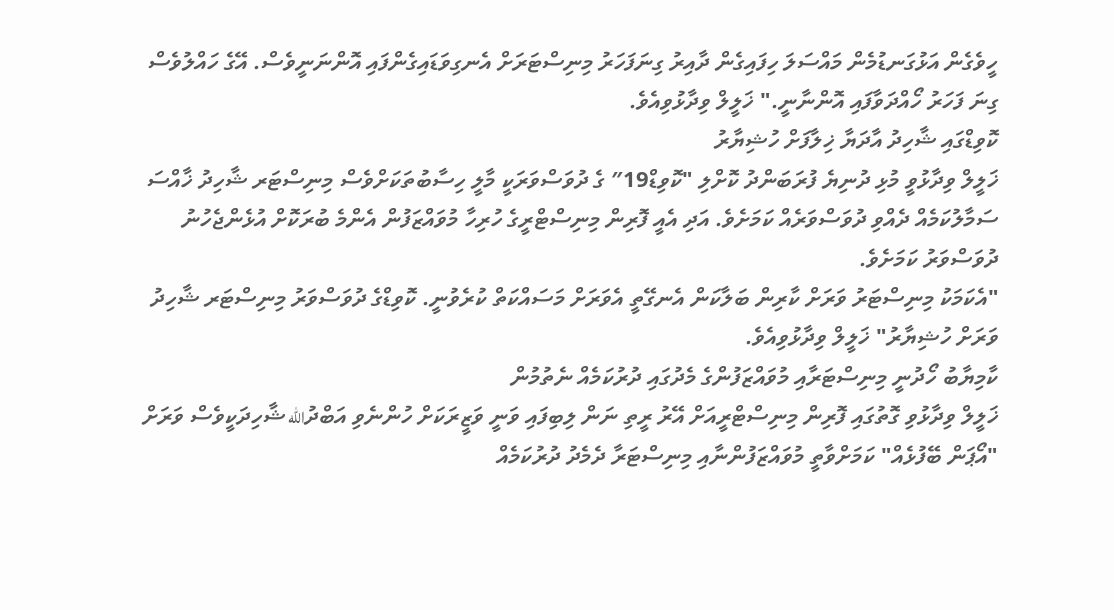ހީވެގެން އަޅުގަނޑުމެން މައްސަލަ ހިފައިގެން ދާއިރު ގިނަފަހަރު މިނިސްޓަރަށް އެނގިވަޑައިގެންފައި އޮންނަނީވެސް. އޭގެ ހައްލުވެސް ގިނަ ފަހަރު ހޯއްދަވާފައި އޮންނާނީ." ޚަލީލް ވިދާޅުވިއެވެ.
ކޮވިޑްގައި ޝާހިދު އާދަޔާ ޚިލާފަށް ހުޝިޔާރު
ޚަލީލް ވިދާޅުވީ މުޅި ދުނިޔެ ފުރަބަންދު ކޮށްލި "ކޮވިޑް19″ ގެ ދުވަސްވަރަކީ މާލީ ހިސާބުތަކަށްވެސް މިނިސްޓަރ ޝާހިދު ޚާއްސަ ސަމާލުކަމެއް ދެއްވި ދުވަސްވަރެއް ކަމަށެވެ. އަދި އެއީ ފޮރިން މިނިސްޓްރީގެ ހުރިހާ މުވައްޒަފުން އެންމެ ބުރަކޮށް އުޅެންޖެހުނު ދުވަސްވަރު ކަމަށެވެ.
"އެކަމަކު މިނިސްޓަރު ވަރަށް ކާރިން ބަލާކަން އެނގޭތީ އެވަރަށް މަސައްކަތް ކުރެވުނީ. ކޮވިޑްގެ ދުވަސްވަރު މިނިސްޓަރ ޝާހިދު ވަރަށް ހުޝިޔާރު" ޚަލީލް ވިދާޅުވިއެވެ.
ކާމިޔާބު ހޯދުނީ މިނިސްޓަރާއި މުވައްޒަފުންގެ މެދުގައި ދުރުކަމެއް ނެތުމުން
ޚަލީލް ވިދާޅުވި ގޮތުގައި ފޮރިން މިނިސްޓްރީއަށް އޭރު ރީތި ނަން ލިބިފައި ވަނީ ވަޒީރަކަށް ހުންނެވި އަބްދުالله ޝާހިދަކީވެސް ވަރަށް "އޯޕަން ބޭފުޅެއް" ކަމަށްވާތީ މުވައްޒަފުންނާއި މިނިސްޓަރާ ދެމެދު ދުރުކަމެއް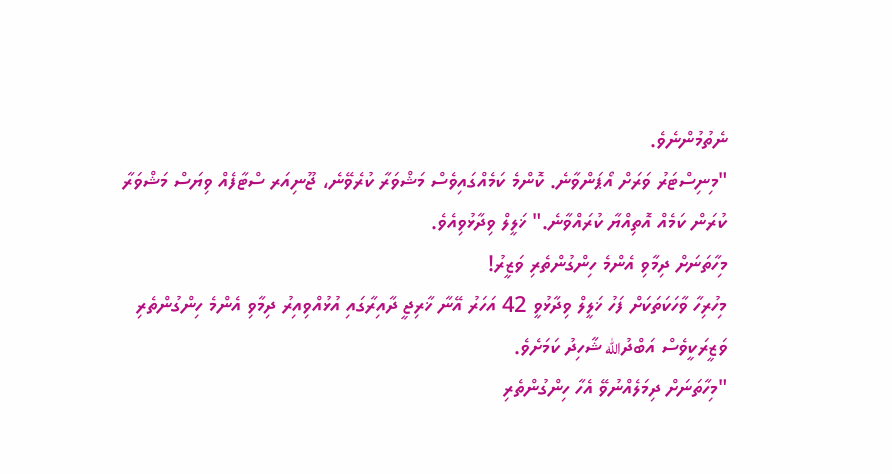ނެތުމުންނެވެ.
"މިނިސްޓަރު ވަރަށް އޯޕަންވާނެ. ކޮންމެ ކަމެއްގައިވެސް މަޝްވަރާ ކުރެވޭނެ، ޖޫނިއަރ ސްޓާފެއް ވިޔަސް މަޝްވަރާ ކުރަން ކަމެއް އޮތިއްޔާ ކުރައްވާނެ." ޚަލީލް ވިދާޅުވިއެވެ.
މިހާތަނަށް ދިމާވި އެންމެ ހިންގުންތެރި ވަޒީރު!
މިހުރިހާ ވާހަކަތަކަށް ފަހު ޚަލީލް ވިދާޅުވީ 42 އަހަރު އޭނާ ޚާރިޖީ ދާއިރާގައި އުޅުއްވިއިރު ދިމާވި އެންމެ ހިންގުންތެރި ވަޒީރަކީވެސް އަބްދުالله ޝާހިދު ކަމަށެވެ.
"މިހާތަނަށް ދިމަލެއްނުވޭ އެހާ ހިންގުންތެރި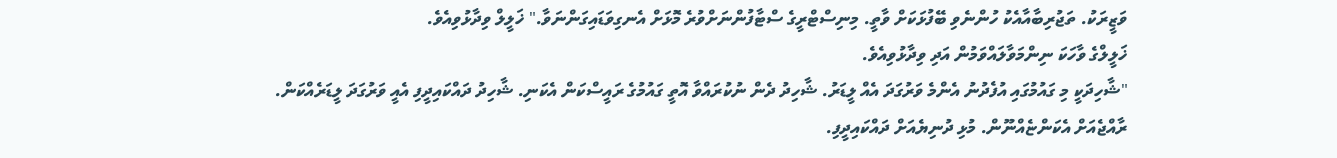ވަޒީރަކު. ތަޖުރިބާއާއެކު ހުންނެވި ބޭފުޅަކަށް ވާތީ. މިނިސްޓްރީގެ ސްޓާފުންނަށްވުރެ މޮޅަށް އެނގިވަޑައިގަންނަވާ." ޚަލީލް ވިދާޅުވިއެވެ.
ޚަލީލްގެ ވާހަކަ ނިންމަވާލައްވަމުން އަދި ވިދާޅުވިއެވެ.
"ޝާހިދަކީ މި ގައުމުގައި އުފެދުނު އެންމެ ވަރުގަދަ އެއް ލީޑަރު. ޝާހިދު ދެން ނުކުރައްވާ އޮތީ ގައުމުގެ ރައީސްކަން އެކަނި. ޝާހިދު ދައްކައިދީފި އެއީ ވަރުގަދަ ލީޑަރެއްކަން. ރާއްޖެއަށް އެކަންޏެއްނޫން. މުޅި ދުނިޔެއަށް ދައްކައިދީފި.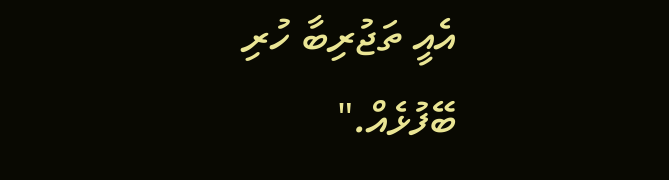އެއީ ތަޖުރިބާ ހުރި ބޭފުޅެއް."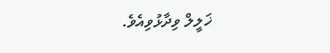ޚަލީލް ވިދާޅުވިއެވެ.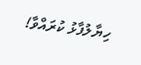ހިޔާލުފާޅު ކުރައްވާ!